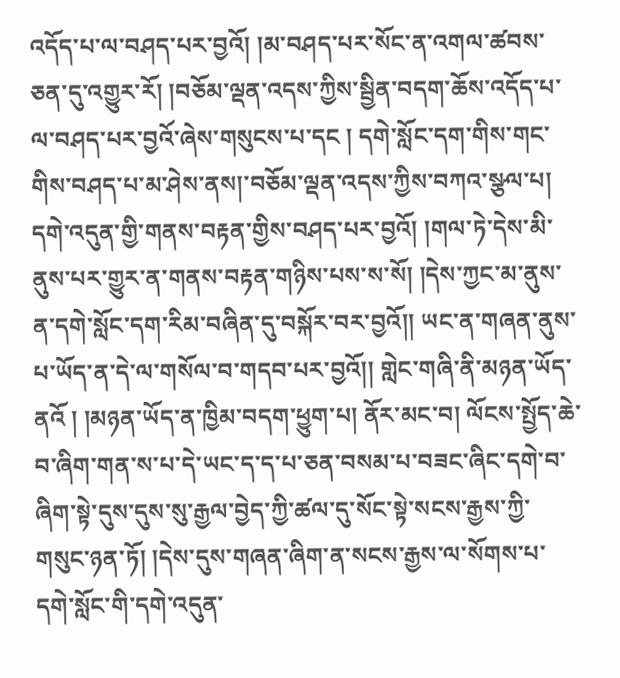འདོད་པ་ལ་བཤད་པར་བྱའོ། །མ་བཤད་པར་སོང་ན་འགལ་ཚབས་ཅན་དུ་འགྱུར་རོ། །བཅོམ་ལྡན་འདས་ཀྱིས་སྦྱིན་བདག་ཆོས་འདོད་པ་ལ་བཤད་པར་བྱའོ་ཞེས་གསུངས་པ་དང ། དགེ་སློང་དག་གིས་གང་གིས་བཤད་པ་མ་ཤེས་ནས།་བཅོམ་ལྡན་འདས་ཀྱིས་བཀའ་སྩལ་པ། དགེ་འདུན་གྱི་གནས་བརྟན་གྱིས་བཤད་པར་བྱའོ། །གལ་ཏེ་དེས་མི་ནུས་པར་གྱུར་ན་གནས་བརྟན་གཉིས་པས་ས་སོ། །དེས་ཀྱང་མ་ནུས་ན་དགེ་སློང་དག་རིམ་བཞིན་དུ་བསྐོར་བར་བྱའོ།། ཡང་ན་གཞན་ནུས་པ་ཡོད་ན་དེ་ལ་གསོལ་བ་གདབ་པར་བྱའོ།། གླེང་གཞི་ནི་མཉན་ཡོད་ནའོ ། །མཉན་ཡོད་ན་ཁྱིམ་བདག་ཕྱུག་པ། ནོར་མང་བ། ལོངས་སྤྱོད་ཆེ་བ་ཞིག་གན་ས་པ་དེ་ཡང་ད་ད་པ་ཅན་བསམ་པ་བཟང་ཞིང་དགེ་བ་ཞིག་སྟེ་དུས་དུས་སུ་རྒྱལ་བྱེད་ཀྱི་ཚལ་དུ་སོང་སྟེ་སངས་རྒྱས་ཀྱི་གསུང་ཉན་ཏོ། །དེས་དུས་གཞན་ཞིག་ན་སངས་རྒྱས་ལ་སོགས་པ་དགེ་སློང་གི་དགེ་འདུན་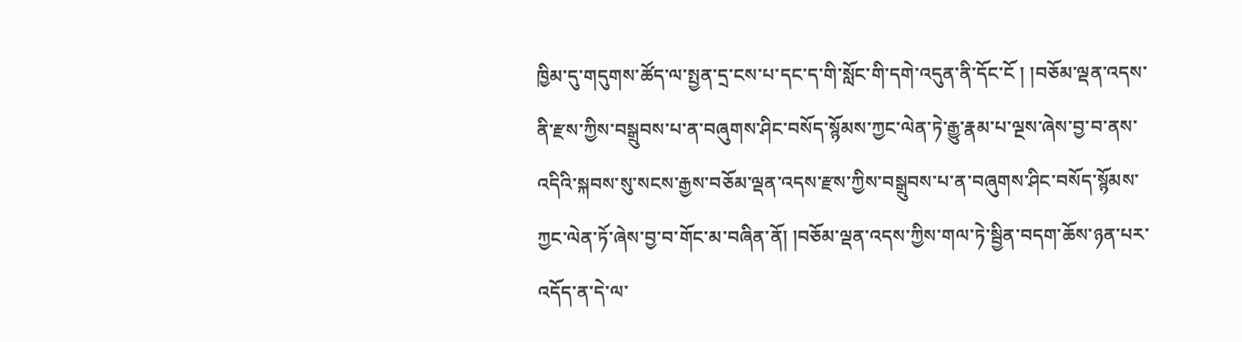ཁྱིམ་དུ་གདུགས་ཚོད་ལ་སྤྱན་དྲ་ངས་པ་དང་ད་གི་སློང་གི་དགེ་འདུན་ནི་དོང་ངོ ། །བཅོམ་ལྡན་འདས་ནི་རྫས་ཀྱིས་བསྒྲུབས་པ་ན་བཞུགས་ཤིང་བསོད་སྙོམས་ཀྱང་ལེན་ཏེ་རྒྱུ་རྣམ་པ་ལྔས་ཞེས་བྱ་བ་ནས་འདིའི་སྐབས་སུ་སངས་རྒྱས་བཅོམ་ལྡན་འདས་རྫས་ཀྱིས་བསྒྲུབས་པ་ན་བཞུགས་ཤིང་བསོད་སྙོམས་ཀྱང་ལེན་ཏོ་ཞེས་བྱ་བ་གོང་མ་བཞིན་ནོ། །བཅོམ་ལྡན་འདས་ཀྱིས་གལ་ཏེ་སྦྱིན་བདག་ཆོས་ཉན་པར་འདོད་ན་དེ་ལ་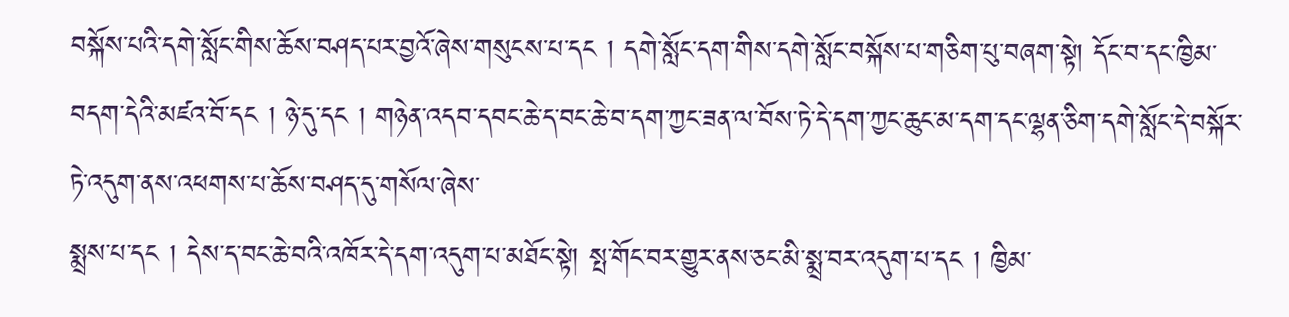བསྐོས་པའི་དགེ་སློང་གིས་ཆོས་བཤད་པར་བྱའོ་ཞེས་གསུངས་པ་དང ། དགེ་སློང་དག་གིས་དགེ་སློང་བསྐོས་པ་གཅིག་པུ་བཞག་སྟེ། དོང་བ་དང་ཁྱིམ་བདག་དེའི་མཛའ་བོ་དང ། ཉེ་དུ་དང ། གཉེན་འདབ་དབང་ཆེ་ད་བང་ཆེ་བ་དག་ཀྱང་ཟན་ལ་བོས་ཏེ་དེ་དག་ཀྱང་ཆུང་མ་དག་དང་ལྷན་ཅིག་དགེ་སློང་དེ་བསྐོར་ཏེ་འདུག་ནས་འཕགས་པ་ཆོས་བཤད་དུ་གསོལ་ཞེས་
སྨྲས་པ་དང ། དེས་ད་བང་ཆེ་བའི་འཁོར་དེ་དག་འདུག་པ་མཐོང་སྟེ། སྤ་གོང་བར་གྱུར་ནས་ཅང་མི་སྨྲ་བར་འདུག་པ་དང ། ཁྱིམ་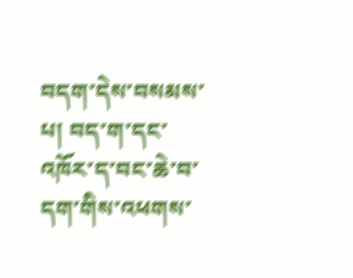བདག་དེས་བསམས་པ། བད་ག་དང་འཁོར་ད་བང་ཆེ་བ་དག་གིས་འཕགས་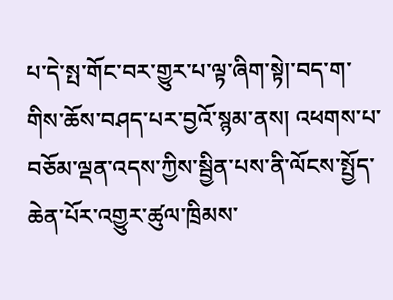པ་དེ་སྤ་གོང་བར་གྱུར་པ་ལྟ་ཞིག་སྟེ།་བད་ག་གིས་ཆོས་བཤད་པར་བྱའོ་སྙམ་ནས། འཕགས་པ་བཅོམ་ལྡན་འདས་ཀྱིས་སྦྱིན་པས་ནི་ལོངས་སྤྱོད་ཆེན་པོར་འགྱུར་ཚུལ་ཁྲིམས་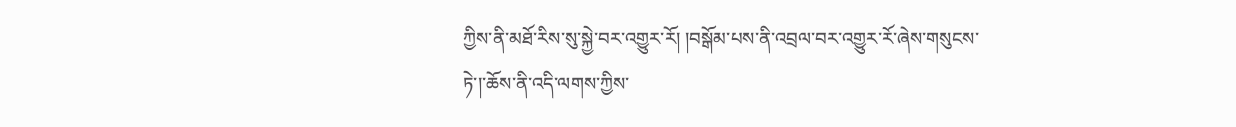ཀྱིས་ནི་མཐོ་རིས་སུ་སྐྱེ་བར་འགྱུར་རོ། །བསྒོམ་པས་ནི་འབྲལ་བར་འགྱུར་རོ་ཞེས་གསུངས་ཏེ་།་ཆོས་ནི་འདི་ལགས་ཀྱིས་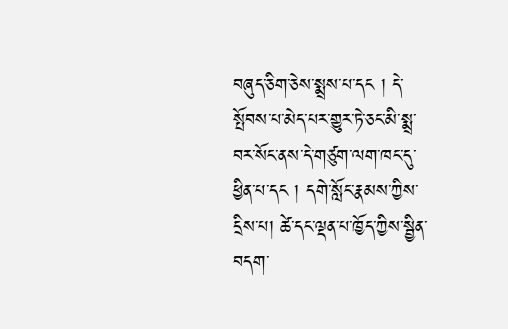བཞུད་ཅིག་ཅེས་སྨྲས་པ་དང ། དེ་སྤོབས་པ་མེད་པར་གྱུར་ཏེ་ཅང་མི་སྨྲ་བར་སོང་ནས་དེ་གཙུག་ལག་ཁང་དུ་ཕྱིན་པ་དང ། དགེ་སློང་རྣམས་ཀྱིས་དྲིས་པ། ཚེ་དང་ལྡན་པ་ཁྱོད་ཀྱིས་སྦྱིན་བདག་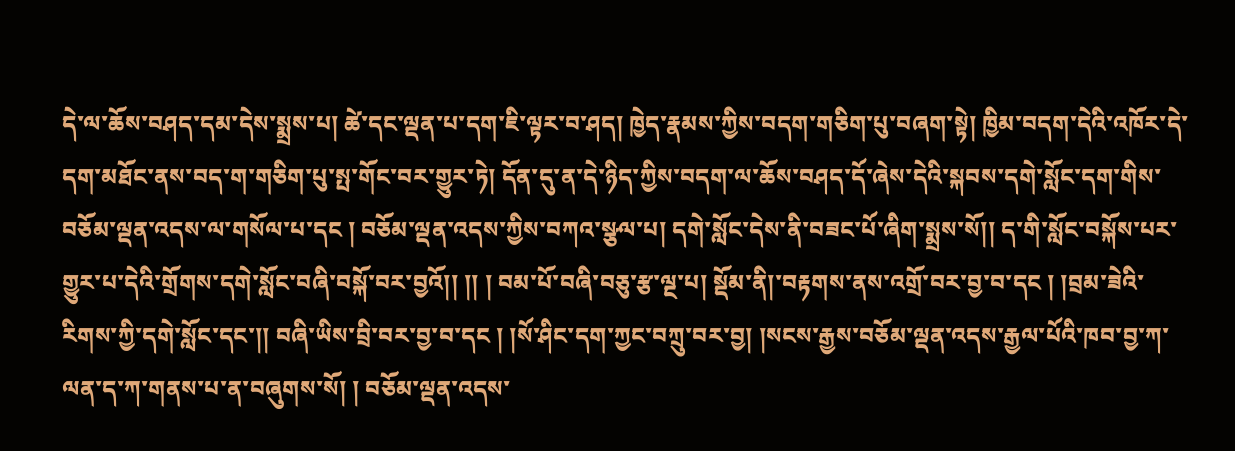དེ་ལ་ཆོས་བཤད་དམ་དེས་སྨྲས་པ། ཚེ་དང་ལྡན་པ་དག་ཇི་ལྟར་བ་ཤད། ཁྱེད་རྣམས་ཀྱིས་བདག་གཅིག་པུ་བཞག་སྟེ། ཁྱིམ་བདག་དེའི་འཁོར་དེ་དག་མཐོང་ནས་བད་ག་གཅིག་པུ་སྤ་གོང་བར་གྱུར་ཏེ། དོན་དུ་ན་དེ་ཉིད་ཀྱིས་བདག་ལ་ཆོས་བཤད་དོ་ཞེས་དེའི་སྐབས་དགེ་སློང་དག་གིས་བཅོམ་ལྡན་འདས་ལ་གསོལ་པ་དང ། བཅོམ་ལྡན་འདས་ཀྱིས་བཀའ་སྩལ་པ། དགེ་སློང་དེས་ནི་བཟང་པོ་ཞིག་སྨྲས་སོ།། ད་གི་སློང་བསྐོས་པར་གྱུར་པ་དེའི་གྲོགས་དགེ་སློང་བཞི་བསྐོ་བར་བྱའོ།། །། ། བམ་པོ་བཞི་བཅུ་རྩ་ལྔ་པ། སྡོམ་ནི།་བརྟགས་ནས་འགྲོ་བར་བྱ་བ་དང ། །བྲམ་ཟེའི་རིགས་ཀྱི་དགེ་སློང་དང་།། བཞི་ཡིས་བྲི་བར་བྱ་བ་དང ། །སོ་ཤིང་དག་ཀྱང་བཀྲུ་བར་བྱ། །སངས་རྒྱས་བཅོམ་ལྡན་འདས་རྒྱལ་པོའི་ཁབ་བྱ་ཀ་ལན་ད་ཀ་གནས་པ་ན་བཞུགས་སོ། ། བཅོམ་ལྡན་འདས་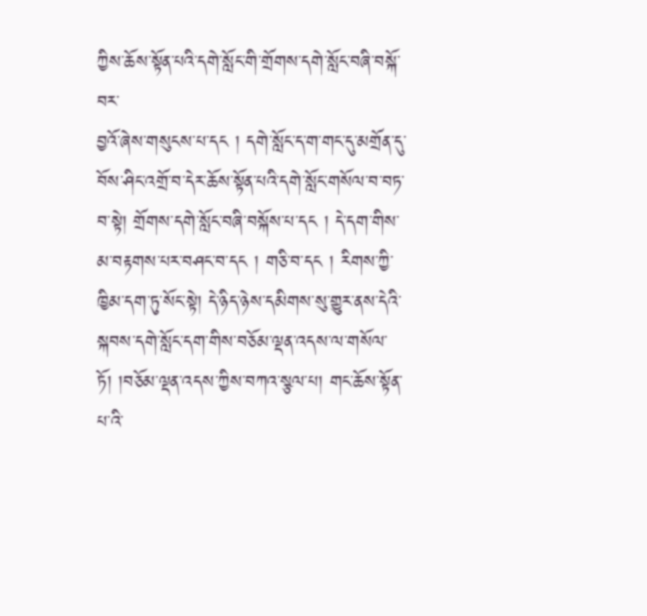ཀྱིས་ཆོས་སྟོན་པའི་དགེ་སློང་གི་གྲོགས་དགེ་སློང་བཞི་བསྐོ་བར་
བྱའོ་ཞེས་གསུངས་པ་དང ། དགེ་སློང་ད་ག་གང་དུ་མགྲོན་དུ་བོས་ཤིང་འགྲོ་བ་དེར་ཆོས་སྟོན་པའི་དགེ་སློང་གསོལ་བ་བཏ་བ་སྟེ། གྲོགས་དགེ་སློང་བཞི་བསྐོས་པ་དང ། དེ་དག་གིས་མ་བརྟགས་པར་བཤང་བ་དང ། གཅི་བ་དང ། རིགས་ཀྱི་ཁྱིམ་དག་ཏུ་སོང་སྟེ། དེ་ཉིད་ཉེས་དམིགས་སུ་གྱུར་ནས་དེའི་སྐབས་དགེ་སློང་དག་གིས་བཅོམ་ལྡན་འདས་ལ་གསོལ་ཏོ། །བཅོམ་ལྡན་འདས་ཀྱིས་བཀའ་སྩལ་པ། གང་ཆོས་སྟོན་པ་འི་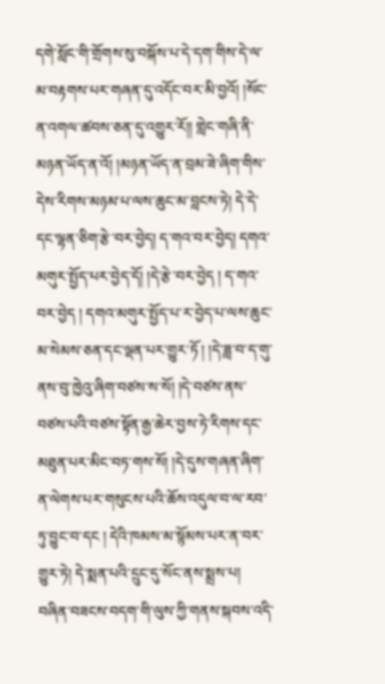དགེ་སློང་གི་གྲོགས་སུ་བསྐོས་པ་དེ་དག་གིས་དེ་ལ་མ་བརྟགས་པར་གཞན་དུ་འདོང་བར་མི་བྱའོ། །སོང་ན་འགལ་ཚབས་ཅན་དུ་འགྱུར་རོ།། གླེང་གཞི་ནི་མཉན་ཡོད་ན་འོ། །མཉན་ཡོད་ན་བྲམ་ཟེ་ཞིག་གིས་དེས་རིགས་མཉམ་པ་ལས་ཆུང་མ་བླངས་ཏེ། དེ་དེ་དང་ལྷན་ཅིག་རྩེ་བར་བྱེད། ད་གའ་བར་བྱེད། དགའ་མགུར་སྤྱོད་པར་བྱེད་དོ། །དེ་རྩེ་བར་བྱེད ། ད་གའ་བར་བྱེད ། དགའ་མགུར་སྤྱོད་པ་ར་བྱེད་པ་ལས་ཆུང་མ་སེམས་ཅན་དང་ལྡན་པར་གྱུར་ཏོ ། །དེ་ཟླ་བ་ད་གུ་ནས་བུ་ཁྱེའུ་ཞིག་བཙས་ས་སོ། །དེ་བཙས་ནས་བཙས་པའི་བཙས་སྟོན་རྒྱ་ཆེར་བྱས་ཏེ་རིགས་དང་མཐུན་པར་མིང་བཏ་གས་སོ། །དེ་དུས་གཞན་ཞིག་ན་ལེགས་པར་གསུངས་པའི་ཆོས་འདུལ་བ་ལ་རབ་ཏུ་བྱུང་བ་དང ། དེའི་ཁམས་མ་སྙོམས་པར་ན་བར་གྱུར་ཏེ། དེ་སྨན་པའི་དྲུང་དུ་སོང་ནས་སྨྲས་པ། བཞིན་བཟངས་བདག་གི་ལུས་ཀྱི་གནས་སྐབས་འདི་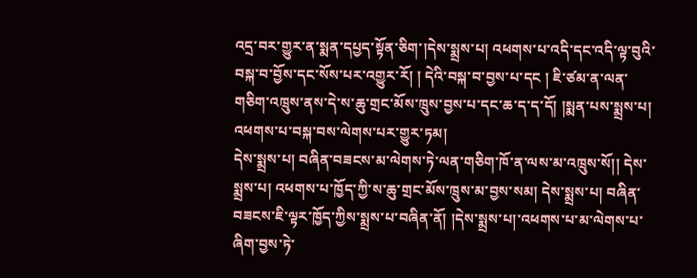འདྲ་བར་གྱུར་ན་སྨན་དཔྱད་སྟོན་ཅིག་།དེས་སྨྲས་པ། འཕགས་པ་འདི་དང་འདི་ལྟ་བུའི་བསྐ་བ་བྱོས་དང་སོས་པར་འགྱུར་རོ། ། དེའི་བསྐ་བ་བྱས་པ་དང ། ཇི་ཙམ་ན་ལན་གཅིག་འཁྲུས་ནས་དེ་ས་ཆུ་གྲང་མོས་ཁྲུས་བྱས་པ་དང་ཆ་ད་ད་དོ། །སྨན་པས་སྨྲས་པ། འཕགས་པ་བསྐ་བས་ལེགས་པར་གྱུར་ཏམ།
དེས་སྨྲས་པ། བཞིན་བཟངས་མ་ལེགས་ཏེ་ལན་གཅིག་ཁོ་ན་ལས་མ་འཁྲུས་སོ།། དེས་སྨྲས་པ། འཕགས་པ་ཁྱོད་ཀྱི་ས་ཆུ་གྲང་མོས་ཁྲུས་མ་བྱས་སམ། དེས་སྨྲས་པ། བཞིན་བཟངས་ཇི་ལྟར་ཁྱོད་ཀྱིས་སྨྲས་པ་བཞིན་ནོ། །དེས་སྨྲས་པ།་འཕགས་པ་མ་ལེགས་པ་ཞིག་བྱས་ཏེ་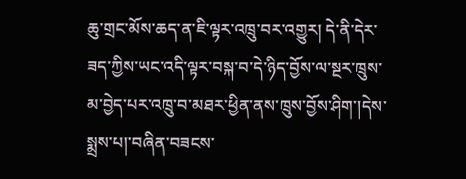ཆུ་གྲང་མོས་ཆད་ན་ཇི་ལྟར་འཁྲུ་བར་འགྱུར། དེ་ནི་དེར་ཟད་ཀྱིས་ཡང་འདི་ལྟར་བསྐ་བ་དེ་ཉིད་བྱོས་ལ་སྔར་ཁྲུས་མ་བྱེད་པར་འཁྲུ་བ་མཐར་ཕྱིན་ནས་ཁྲུས་བྱོས་ཤིག་།དེས་སྨྲས་པ།་བཞིན་བཟངས་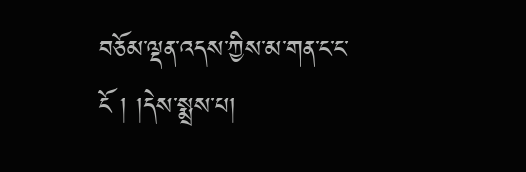བཅོམ་ལྡན་འདས་ཀྱིས་མ་གན་ང་ང་ངོ ། །དེས་སྨྲས་པ།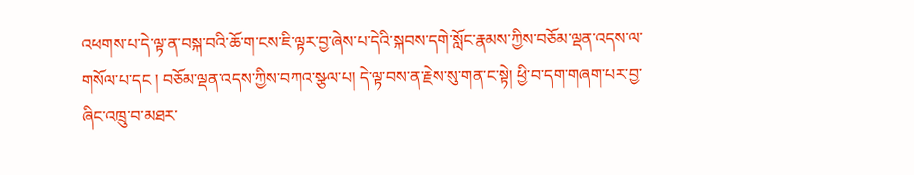འཕགས་པ་དེ་ལྟ་ན་བསྐ་བའི་ཆོ་ག་ངས་ཇི་ལྟར་བྱ་ཞེས་པ་དེའི་སྐབས་དགེ་སློང་རྣམས་ཀྱིས་བཅོམ་ལྡན་འདས་ལ་གསོལ་པ་དང ། བཅོམ་ལྡན་འདས་ཀྱིས་བཀའ་སྩལ་པ། དེ་ལྟ་བས་ན་རྗེས་སུ་གན་ང་སྟེ། ཕྱི་བ་དག་གཞག་པར་བྱ་ཞིང་འཁྲུ་བ་མཐར་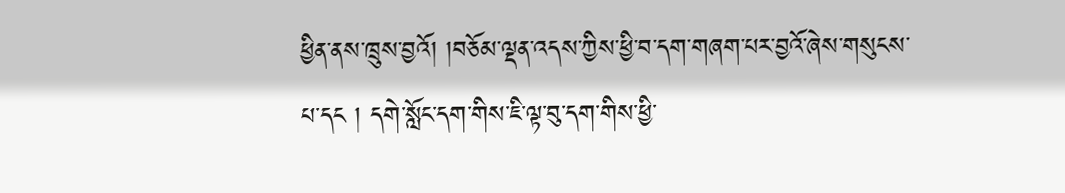ཕྱིན་ནས་ཁྲུས་བྱའོ། །བཅོམ་ལྡན་འདས་ཀྱིས་ཕྱི་བ་དག་གཞག་པར་བྱའོ་ཞེས་གསུངས་པ་དང ། དགེ་སློང་དག་གིས་ཇི་ལྟ་བུ་དག་གིས་ཕྱི་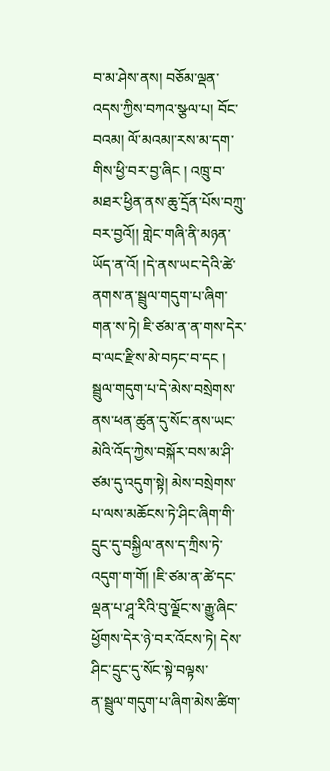བ་མ་ཤེས་ནས། བཅོམ་ལྡན་འདས་ཀྱིས་བཀའ་སྩལ་པ། བོང་བའམ། ལོ་མའམ།་རས་མ་དག་གིས་ཕྱི་བར་བྱ་ཞིང ། འཁྲུ་བ་མཐར་ཕྱིན་ནས་ཆུ་དྲོན་པོས་བཀྲུ་བར་བྱའོ།། གླེང་གཞི་ནི་མཉན་ཡོད་ན་འོ། །དེ་ནས་ཡང་དེའི་ཚེ་ནགས་ན་སྦྲུལ་གདུག་པ་ཞིག་གན་ས་ཏེ། ཇི་ཙམ་ན་ན་གས་དེར་བ་ལང་རྫིས་མེ་བཏང་བ་དང ། སྦྲུལ་གདུག་པ་དེ་མེས་བསྲེགས་ནས་ཕན་ཚུན་དུ་སོང་ནས་ཡང་མེའི་འོད་ཀྱེས་བསྐོར་བས་མ་ཤི་ཙམ་དུ་འདུག་སྟེ། མེས་བསྲེགས་པ་ལས་མཆོངས་ཏེ་ཤིང་ཞིག་གི་དྲུང་དུ་བསྐྱིལ་ནས་ད་ཀྲིས་ཏེ་འདུག་ག་གོ། །ཇི་ཙམ་ན་ཚེ་དང་ལྡན་པ་ཤཱ་རིའི་བུ་ལྗོང་ས་རྒྱུ་ཞིང་ཕྱོགས་དེར་ཉེ་བར་འོངས་ཏེ། དེས་ཤིང་དྲུང་དུ་སོང་སྟེ་བལྟས་
ན་སྦྲུལ་གདུག་པ་ཞིག་མེས་ཚིག་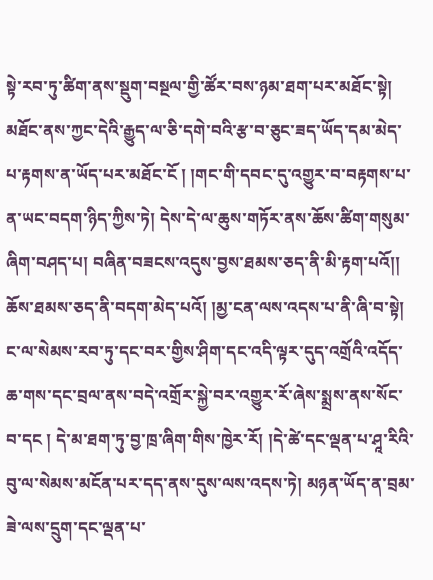སྟེ་རབ་ཏུ་ཚིག་ནས་སྡུག་བསྔལ་གྱི་ཚོར་བས་ཉམ་ཐག་པར་མཐོང་སྟེ། མཐོང་ནས་ཀྱང་དེའི་རྒྱུད་ལ་ཅི་དགེ་བའི་རྩ་བ་ཅུང་ཟད་ཡོད་དམ་མེད་པ་རྟགས་ན་ཡོད་པར་མཐོང་ངོ ། །གང་གི་དབང་དུ་འགྱུར་བ་བརྟགས་པ་ན་ཡང་བདག་ཉིད་ཀྱིས་ཏེ། དེས་དེ་ལ་ཆུས་གཏོར་ནས་ཆོས་ཚིག་གསུམ་ཞིག་བཤད་པ། བཞིན་བཟངས་འདུས་བྱས་ཐམས་ཅད་ནི་མི་རྟག་པའོ།། ཆོས་ཐམས་ཅད་ནི་བདག་མེད་པའོ། །མྱ་ངན་ལས་འདས་པ་ནི་ཞི་བ་སྟེ། ང་ལ་སེམས་རབ་ཏུ་དང་བར་གྱིས་ཤིག་དང་འདི་ལྟར་དུད་འགྲོའི་འདོད་ཆ་གས་དང་བྲལ་ནས་བདེ་འགྲོར་སྐྱེ་བར་འགྱུར་རོ་ཞེས་སྨྲས་ནས་སོང་བ་དང ། དེ་མ་ཐག་ཏུ་བྱ་ཁྲ་ཞིག་གིས་ཁྱེར་རོ། །དེ་ཚེ་དང་ལྡན་པ་ཤཱ་རིའི་བུ་ལ་སེམས་མངོན་པར་དད་ནས་དུས་ལས་འདས་ཏེ། མཉན་ཡོད་ན་བྲམ་ཟེ་ལས་དྲུག་དང་ལྡན་པ་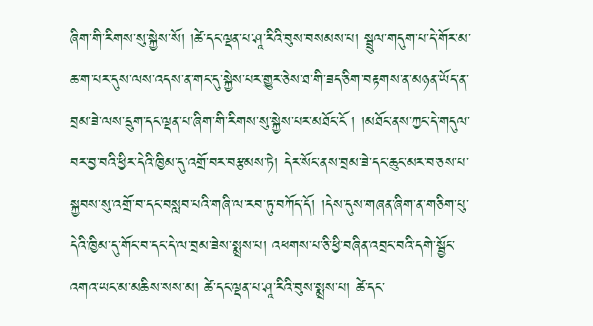ཞིག་གི་རིགས་སུ་སྐྱེས་སོ། །ཚེ་དང་ལྡན་པ་ཤཱ་རིའི་བུས་བསམས་པ། སྦྲུལ་གདུག་པ་དེ་གོར་མ་ཆ་ག་པར་དུས་ལས་འདས་ན་གང་དུ་སྐྱེས་པར་གྱུར་ཅེས་ཐ་གི་ཟད་ཅིག་བརྟགས་ན་མཉན་ཡོད་ན་བྲམ་ཟེ་ལས་དྲུག་དང་ལྡན་པ་ཞིག་གི་རིགས་སུ་སྐྱེས་པར་མཐོང་ངོ ། །མཐོང་ནས་ཀྱང་དེ་གདུལ་བར་བྱ་བའི་ཕྱིར་དེའི་ཁྱིམ་དུ་འགྲོ་བར་བརྩམས་ཏེ། དེར་སོང་ནས་བྲམ་ཟེ་དང་ཆུང་མར་བ་ཅས་པ་སྐྱབས་སུ་འགྲོ་བ་དང་བསླབ་པའི་གཞི་ལ་རབ་ཏུ་བཀོད་དོ། །དེས་དུས་གཞན་ཞིག་ན་གཅིག་པུ་དེའི་ཁྱིམ་དུ་གོང་བ་དང་དེ་ལ་བྲམ་ཟེས་སྨྲས་པ། འཕགས་པ་ཅི་ཕྱི་བཞིན་འབྲང་བའི་དགེ་སྦྱོང་འགའ་ཡང་མ་མཆིས་སས་མ། ཚེ་དང་ལྡན་པ་ཤཱ་རིའི་བུས་སྨྲས་པ། ཚེ་དང་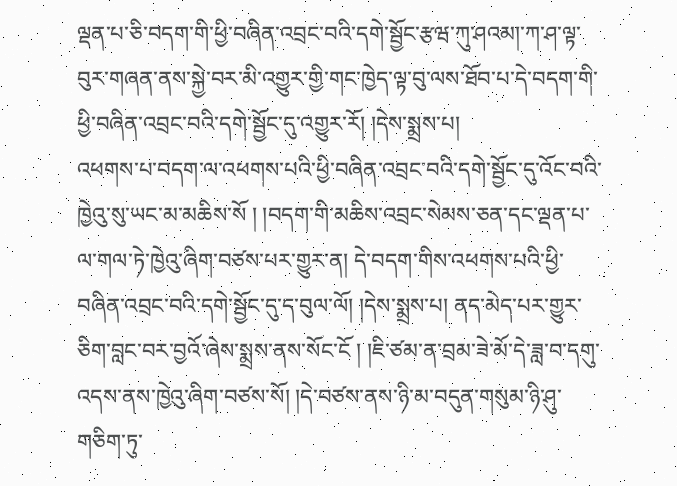ལྡན་པ་ཅི་བདག་གི་ཕྱི་བཞིན་འབྲང་བའི་དགེ་སྦྱོང་རྩཝ་ཀུ་ཤའམ།་ཀ་ཤ་ལྟ་བུར་གཞན་ནས་སྐྱེ་བར་མི་འགྱུར་གྱི་གང་ཁྱེད་ལྟ་བུ་ལས་ཐོབ་པ་དེ་བདག་གི་ཕྱི་བཞིན་འབྲང་བའི་དགེ་སྦྱོང་དུ་འགྱུར་རོ། །དེས་སྨྲས་པ།
འཕགས་པ་བདག་ལ་འཕགས་པའི་ཕྱི་བཞིན་འབྲང་བའི་དགེ་སྦྱོང་དུ་འོང་བའི་ཁྱེའུ་སུ་ཡང་མ་མཆིས་སོ ། །བདག་གི་མཆིས་འབྲང་སེམས་ཅན་དང་ལྡན་པ་ལ་གལ་ཏེ་ཁྱེའུ་ཞིག་བཙས་པར་གྱུར་ན། དེ་བདག་གིས་འཕགས་པའི་ཕྱི་བཞིན་འབྲང་བའི་དགེ་སྦྱོང་དུ་ད་བུལ་ལོ། །དེས་སྨྲས་པ། ནད་མེད་པར་གྱུར་ཅིག་བླང་བར་བྱའོ་ཞེས་སྨྲས་ནས་སོང་ངོ ། །ཇི་ཙམ་ན་བྲམ་ཟེ་མོ་དེ་ཟླ་བ་དགུ་འདས་ནས་ཁྱེའུ་ཞིག་བཙས་སོ། །དེ་བཙས་ནས་ཉི་མ་བདུན་གསུམ་ཉི་ཤུ་གཅིག་ཏུ་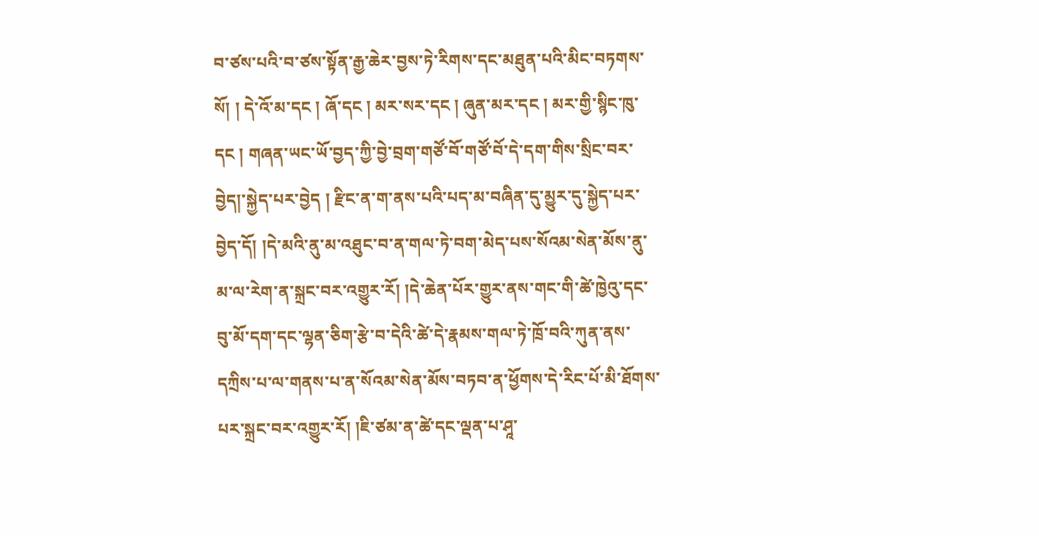བ་ཙས་པའི་བ་ཙས་སྟོན་རྒྱ་ཆེར་བྱས་ཏེ་རིགས་དང་མཐུན་པའི་མིང་བཏགས་སོ། ། དེ་འོ་མ་དང ། ཞོ་དང ། མར་སར་དང ། ཞུན་མར་དང ། མར་གྱི་སྙིང་ཁུ་དང ། གཞན་ཡང་ཡོ་བྱད་ཀྱི་བྱེ་བྲག་གཙོ་བོ་གཙོ་བོ་དེ་དག་གིས་སྲིང་བར་བྱེད།་སྐྱེད་པར་བྱེད ། རྫིང་ན་ག་ནས་པའི་པད་མ་བཞིན་དུ་མྱུར་དུ་སྐྱེད་པར་བྱེད་དོ། །དེ་མའི་ནུ་མ་འཐུང་བ་ན་གལ་ཏེ་བག་མེད་པས་སོའམ་སེན་མོས་ནུ་མ་ལ་རེག་ན་སྐྲང་བར་འགྱུར་རོ། །དེ་ཆེན་པོར་གྱུར་ནས་གང་གི་ཚེ་ཁྱེའུ་དང་བུ་མོ་དག་དང་ལྷན་ཅིག་རྩེ་བ་དེའི་ཚེ་དེ་རྣམས་གལ་ཏེ་ཁྲོ་བའི་ཀུན་ནས་དཀྲིས་པ་ལ་གནས་པ་ན་སོའམ་སེན་མོས་བཏབ་ན་ཕྱོགས་དེ་རིང་པོ་མི་ཐོགས་པར་སྐྲང་བར་འགྱུར་རོ། །ཇི་ཙམ་ན་ཚེ་དང་ལྡན་པ་ཤཱ་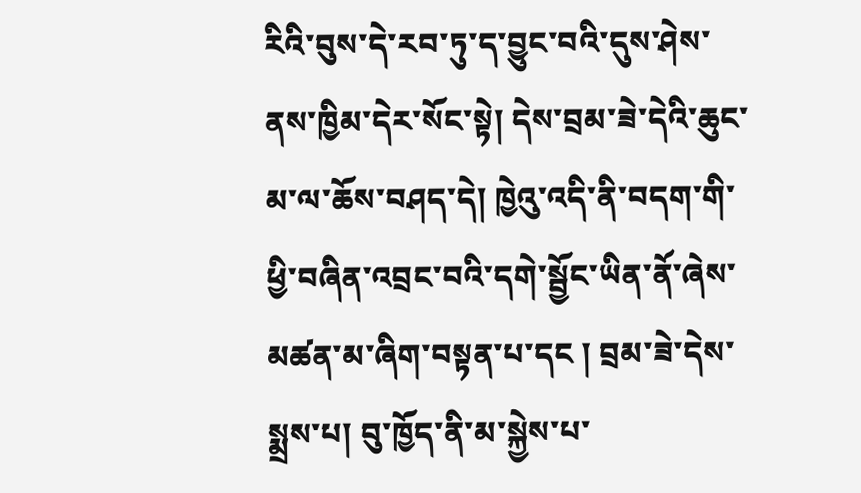རིའི་བུས་དེ་རབ་ཏུ་ད་བྱུང་བའི་དུས་ཤེས་ནས་ཁྱིམ་དེར་སོང་སྟེ། དེས་བྲམ་ཟེ་དེའི་ཆུང་མ་ལ་ཆོས་བཤད་དེ། ཁྱེའུ་འདི་ནི་བདག་གི་ཕྱི་བཞིན་འབྲང་བའི་དགེ་སྦྱོང་ཡིན་ནོ་ཞེས་མཚན་མ་ཞིག་བསྟན་པ་དང ། བྲམ་ཟེ་དེས་སྨྲས་པ། བུ་ཁྱོད་ནི་མ་སྐྱེས་པ་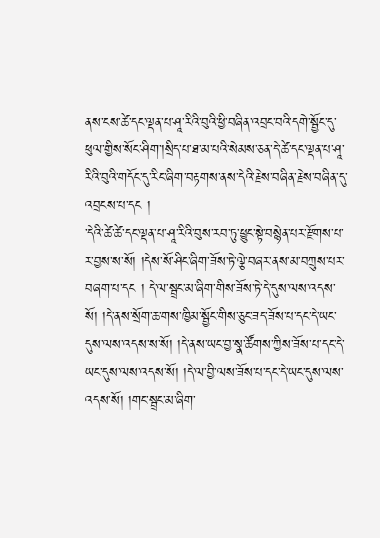ནས་ངས་ཚེ་དང་ལྡན་པ་ཤཱ་རིའི་བུའི་ཕྱི་བཞིན་འབྲང་བའི་དགེ་སྦྱོང་དུ་ཕུལ་གྱིས་སོང་ཤིག་།སྲིད་པ་ཐ་མ་པའི་སེམས་ཅན་དེ་ཚེ་དང་ལྡན་པ་ཤཱ་རིའི་བུའི་གདོང་དུ་རིང་ཞིག་བརྟགས་ནས་དེའི་རྗེས་བཞིན་རྗེས་བཞིན་དུ་འབྲངས་པ་དང །
་དེའི་ཚེ་ཚེ་དང་ལྡན་པ་ཤཱ་རིའི་བུས་རབ་ཏུ་ཕྱུང་སྟེ་བསྙེན་པར་རྫོགས་པ་ར་བྱས་ས་སོ། །དེས་སོ་ཤིང་ཞིག་ཟོས་ཏེ་ལྕེ་བཞར་ནས་མ་བཀྲུས་པར་བཞག་པ་དང ། དེ་ལ་སྦྲང་མ་ཞིག་གིས་ཟོས་ཏེ་དེ་དུས་ལས་འདས་སོ། །དེ་ནས་སྲོག་ཆ་གས་ཁྱིམ་སྦྱོང་གིས་ཅུང་ཟད་ཟོས་པ་དང་དེ་ཡང་དུས་ལས་འདས་ས་སོ། །དེ་ནས་ཡང་བྱ་སྣ་ཚོགས་ཀྱིས་ཟོས་པ་དང་དེ་ཡང་དུས་ལས་འདས་སོ། །དེ་ལ་བྱི་ལས་ཟོས་པ་དང་དེ་ཡང་དུས་ལས་འདས་སོ། །གང་སྦྲང་མ་ཞིག་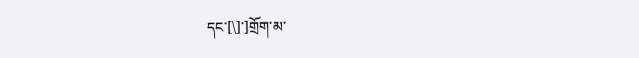དང་[\]་]གྲོག་མ་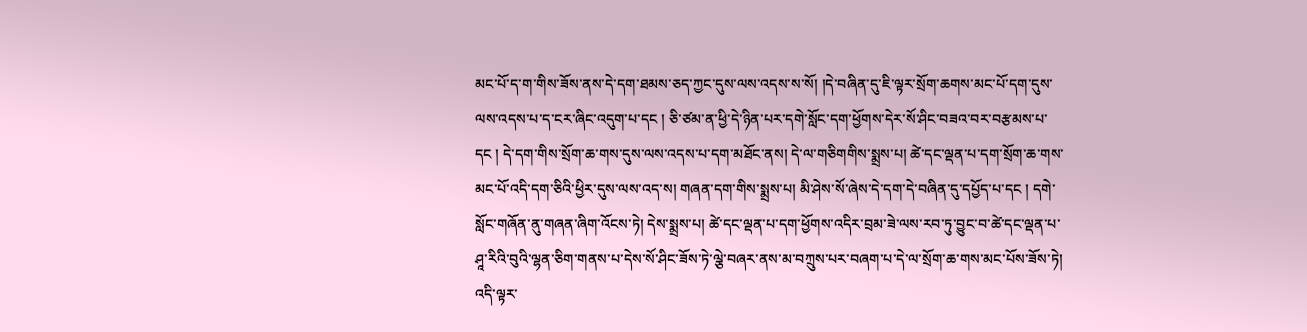མང་པོ་ད་ག་གིས་ཟོས་ནས་དེ་དག་ཐམས་ཅད་ཀྱང་དུས་ལས་འདས་ས་སོ། །དེ་བཞིན་དུ་ཇི་ལྟར་སྲོག་ཆགས་མང་པོ་དག་དུས་ལས་འདས་པ་ད་ངར་ཞིང་འདུག་པ་དང ། ཅི་ཙམ་ན་ཕྱི་དེ་ཉིན་པར་དགེ་སློང་དག་ཕྱོགས་དེར་སོ་ཤིང་བཟའ་བར་བརྩམས་པ་དང ། དེ་དག་གིས་སྲོག་ཆ་གས་དུས་ལས་འདས་པ་དག་མཐོང་ནས། དེ་ལ་གཅིགགིས་སྨྲས་པ། ཚེ་དང་ལྡན་པ་དག་སྲོག་ཆ་གས་མང་པོ་འདི་དག་ཅིའི་ཕྱིར་དུས་ལས་འད་ས། གཞན་དག་གིས་སྨྲས་པ། མི་ཤེས་སོ་ཞེས་དེ་དག་དེ་བཞིན་དུ་དཔྱོད་པ་དང ། དགེ་སློང་གཞོན་ནུ་གཞན་ཞིག་འོངས་ཏེ། དེས་སྨྲས་པ། ཚེ་དང་ལྡན་པ་དག་ཕྱོགས་འདིར་བྲམ་ཟེ་ལས་རབ་ཏུ་བྱུང་བ་ཚེ་དང་ལྡན་པ་ཤཱ་རིའི་བུའི་ལྷན་ཅིག་གནས་པ་དེས་སོ་ཤིང་ཟོས་ཏེ་ལྕེ་བཞར་ནས་མ་བཀྲུས་པར་བཞག་པ་དེ་ལ་སྲོག་ཆ་གས་མང་པོས་ཟོས་ཏེ། འདི་ལྟར་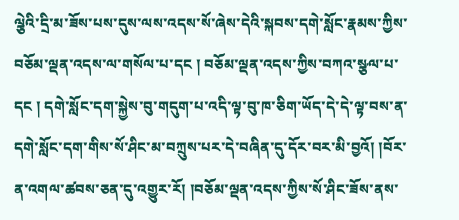ལྕེའི་དྲི་མ་ཟོས་པས་དུས་ལས་འདས་སོ་ཞེས་དེའི་སྐབས་དགེ་སློང་རྣམས་ཀྱིས་བཅོམ་ལྡན་འདས་ལ་གསོལ་པ་དང ། བཅོམ་ལྡན་འདས་ཀྱིས་བཀའ་སྩལ་པ་དང ། དགེ་སློང་དག་སྐྱེས་བུ་གདུག་པ་འདི་ལྟ་བུ་ཁ་ཅིག་ཡོད་དེ་དེ་ལྟ་བས་ན་དགེ་སློང་དག་གིས་སོ་ཤིང་མ་བཀྲུས་པར་དེ་བཞིན་དུ་དོར་བར་མི་བྱའོ། །བོར་ན་འགལ་ཚབས་ཅན་དུ་འགྱུར་རོ། །བཅོམ་ལྡན་འདས་ཀྱིས་སོ་ཤིང་ཟོས་ནས་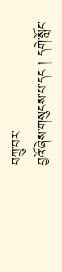བཀྲུ་བར་
བྱའོ་ཞེས་གསུངས་པ་དང ། དགེ་སློང་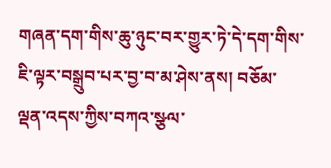གཞན་དག་གིས་ཆུ་ཉུང་བར་གྱུར་ཏེ་དེ་དག་གིས་ཇི་ལྟར་བསྒྲུབ་པར་བྱ་བ་མ་ཤེས་ནས། བཅོམ་ལྡན་འདས་ཀྱིས་བཀའ་སྩལ་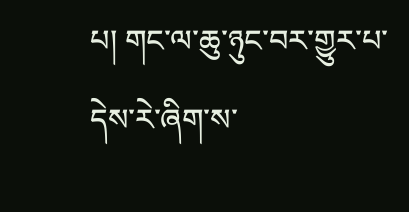པ། གང་ལ་ཆུ་ཉུང་བར་གྱུར་པ་དེས་རེ་ཞིག་ས་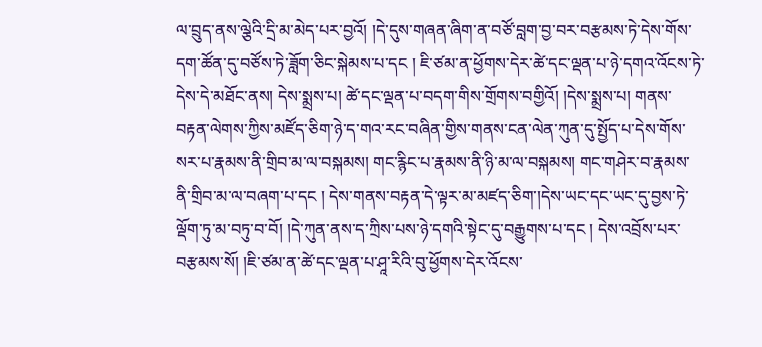ལ་བྲུད་ནས་ལྕེའི་དྲི་མ་མེད་པར་བྱའོ། །དེ་དུས་གཞན་ཞིག་ན་བཙོ་བླག་བྱ་བར་བརྩམས་ཏེ་དེས་གོས་དག་ཚོན་དུ་བཙོས་ཏེ་ཟློག་ཅིང་སྐེམས་པ་དང ། ཇི་ཙམ་ན་ཕྱོགས་དེར་ཚེ་དང་ལྡན་པ་ཉེ་དགའ་འོངས་ཏེ་དེས་དེ་མཐོང་ནས། དེས་སྨྲས་པ། ཚེ་དང་ལྡན་པ་བདག་གིས་གྲོགས་བགྱིའོ། །དེས་སྨྲས་པ། གནས་བརྟན་ལེགས་ཀྱིས་མཛོད་ཅིག་ཉེ་ད་གའ་རང་བཞིན་གྱིས་གནས་ངན་ལེན་ཀུན་དུ་སྤྱོད་པ་དེས་གོས་སར་པ་རྣམས་ནི་གྲིབ་མ་ལ་བསྐམས། གང་རྙིང་པ་རྣམས་ནི་ཉི་མ་ལ་བསྐམས། གང་གཤེར་བ་རྣམས་ནི་གྲིབ་མ་ལ་བཞག་པ་དང ། དེས་གནས་བརྟན་དེ་ལྟར་མ་མཛད་ཅིག་།དེས་ཡང་དང་ཡང་དུ་བྱས་ཏེ་ལྡོག་ཏུ་མ་བཏུ་བ་བོ། །དེ་ཀུན་ནས་ད་ཀྲིས་པས་ཉེ་དགའི་སྟེང་དུ་བརྒྱུགས་པ་དང ། དེས་འབྲོས་པར་བརྩམས་སོ། །ཇི་ཙམ་ན་ཚེ་དང་ལྡན་པ་ཤཱ་རིའི་བུ་ཕྱོགས་དེར་འོངས་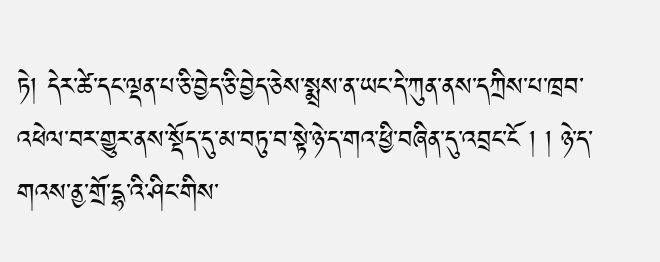ཏེ། དེར་ཚེ་དང་ལྡན་པ་ཅི་བྱེད་ཅི་བྱེད་ཅེས་སྨྲས་ན་ཡང་དེ་ཀུན་ནས་དཀྲིས་པ་ཁྲབ་འཕེལ་བར་གྱུར་ནས་སྡོད་དུ་མ་བཏུ་བ་སྟེ་ཉེ་ད་གའ་ཕྱི་བཞིན་དུ་འབྲང་ངོ ། ། ཉེ་ད་གའས་ནྱ་གྲོ་དྷ་འི་ཤིང་གིས་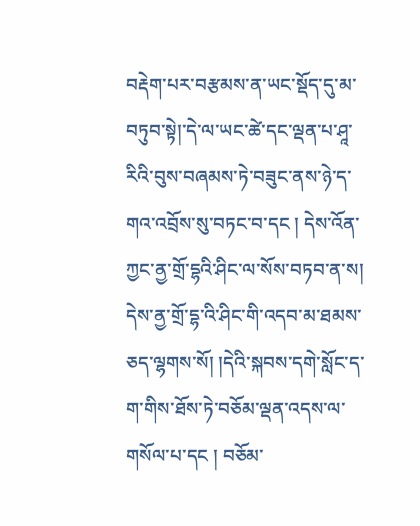བརྡེག་པར་བརྩམས་ན་ཡང་སྡོད་དུ་མ་བཏུབ་སྟེ།་དེ་ལ་ཡང་ཚེ་དང་ལྡན་པ་ཤཱ་རིའི་བུས་བཞམས་ཏེ་བཟུང་ནས་ཉེ་ད་གའ་འབྲོས་སུ་བཏང་བ་དང ། དེས་འོན་ཀྱང་ནྱ་གྲོ་དྷའི་ཤིང་ལ་སོས་བཏབ་ན་ས། དེས་ནྱ་གྲོ་དྷ་འི་ཤིང་གི་འདབ་མ་ཐམས་ཅད་ལྷགས་སོ། །དེའི་སྐབས་དགེ་སློང་ད་ག་གིས་ཐོས་ཏེ་བཅོམ་ལྡན་འདས་ལ་གསོལ་པ་དང ། བཅོམ་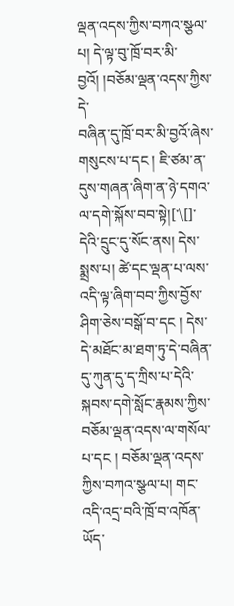ལྡན་འདས་ཀྱིས་བཀའ་སྩལ་པ། དེ་ལྟ་བུ་ཁྲོ་བར་མི་བྱའོ། །བཅོམ་ལྡན་འདས་ཀྱིས་དེ་
བཞིན་དུ་ཁྲོ་བར་མི་བྱའོ་ཞེས་གསུངས་པ་དང ། ཇི་ཙམ་ན་དུས་གཞན་ཞིག་ན་ཉེ་དགའ་ལ་དགེ་སྐོས་བབ་སྟེ།[་\[]་དེའི་དྲུང་དུ་སོང་ནས། དེས་སྨྲས་པ། ཚེ་དང་ལྡན་པ་ལས་འདི་ལྟ་ཞིག་བབ་ཀྱིས་བྱོས་ཤིག་ཅེས་བསྒོ་བ་དང ། དེས་དེ་མཐོང་མ་ཐག་ཏུ་དེ་བཞིན་དུ་ཀུན་དུ་ད་ཀྲིས་པ་དེའི་སྐབས་དགེ་སློང་རྣམས་ཀྱིས་བཅོམ་ལྡན་འདས་ལ་གསོལ་པ་དང ། བཅོམ་ལྡན་འདས་ཀྱིས་བཀའ་སྩལ་པ། གང་འདི་འདྲ་བའི་ཁྲོ་བ་འཁོན་ཡོད་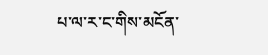པ་ལ་ར་ང་གིས་མངོན་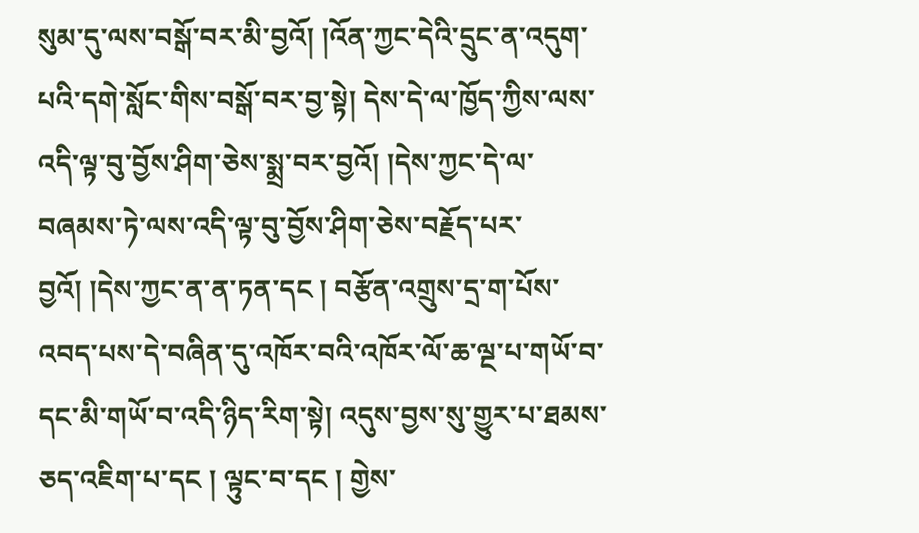སུམ་དུ་ལས་བསྒོ་བར་མི་བྱའོ། །འོན་ཀྱང་དེའི་དྲུང་ན་འདུག་པའི་དགེ་སློང་གིས་བསྒོ་བར་བྱ་སྟེ། དེས་དེ་ལ་ཁྱོད་ཀྱིས་ལས་འདི་ལྟ་བུ་བྱོས་ཤིག་ཅེས་སྨྲ་བར་བྱའོ། །དེས་ཀྱང་དེ་ལ་བཞམས་ཏེ་ལས་འདི་ལྟ་བུ་བྱོས་ཤིག་ཅེས་བརྗོད་པར་བྱའོ། །དེས་ཀྱང་ན་ན་ཏན་དང ། བརྩོན་འགྲུས་དྲ་ག་པོས་འབད་པས་དེ་བཞིན་དུ་འཁོར་བའི་འཁོར་ལོ་ཆ་ལྔ་པ་གཡོ་བ་དང་མི་གཡོ་བ་འདི་ཉིད་རིག་སྟེ། འདུས་བྱས་སུ་གྱུར་པ་ཐམས་ཅད་འཇིག་པ་དང ། ལྟུང་བ་དང ། གྱེས་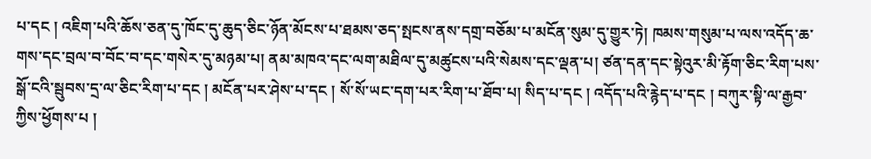པ་དང ། འཇིག་པའི་ཆོས་ཅན་དུ་ཁོང་དུ་ཆུད་ཅིང་ཉོན་མོངས་པ་ཐམས་ཅད་སྤངས་ནས་དགྲ་བཅོམ་པ་མངོན་སུམ་དུ་གྱུར་ཏེ། ཁམས་གསུམ་པ་ལས་འདོད་ཆ་གས་དང་བྲལ་བ་བོང་བ་དང་གསེར་དུ་མཉམ་པ། ནམ་མཁའ་དང་ལག་མཐིལ་དུ་མཚུངས་པའི་སེམས་དང་ལྡན་པ། ཙན་དན་དང་སྟེའུར་མི་རྟོག་ཅིང་རིག་པས་སྒོ་ངའི་སྦུབས་དྲ་ལ་ཅིང་རིག་པ་དང ། མངོན་པར་ཤེས་པ་དང ། སོ་སོ་ཡང་དག་པར་རིག་པ་ཐོབ་པ། སིད་པ་དང ། འདོད་པའི་རྙེད་པ་དང ། བཀུར་སྟི་ལ་རྒྱབ་ཀྱིས་ཕྱོགས་པ །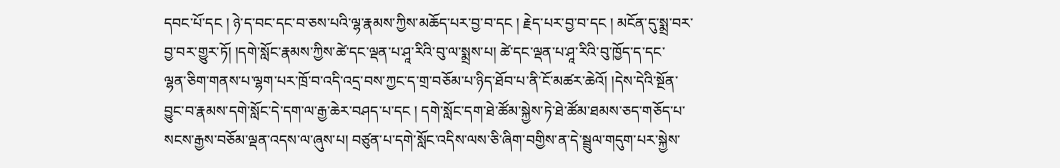དབང་པོ་དང ། ཉེ་ད་བང་དང་བ་ཅས་པའི་ལྷ་རྣམས་ཀྱིས་མཆོད་པར་བྱ་བ་དང ། རྗེད་པར་བྱ་བ་དང ། མངོན་དུ་སྨྲ་བར་བྱ་བར་གྱུར་ཏོ། །དགེ་སློང་རྣམས་ཀྱིས་ཚེ་དང་ལྡན་པ་ཤཱ་རིའི་བུ་ལ་སྨྲས་པ། ཚེ་དང་ལྡན་པ་ཤཱ་རིའི་བུ་ཁྱོད་ད་དང་
ལྷན་ཅིག་གནས་པ་ལྷག་པར་ཁྲོ་བ་འདི་འདྲ་བས་ཀྱང་ད་གྲ་བཅོམ་པ་ཉིད་ཐོབ་པ་ནི་ངོ་མཚར་ཆེའོ། །དེས་དེའི་སྔོན་བྱུང་བ་རྣམས་དགེ་སློང་དེ་དག་ལ་རྒྱ་ཆེར་བཤད་པ་དང ། དགེ་སློང་དག་ཐེ་ཚོམ་སྐྱེས་ཏེ་ཐེ་ཚོམ་ཐམས་ཅད་གཅོད་པ་སངས་རྒྱས་བཅོམ་ལྡན་འདས་ལ་ཞུས་པ། བཙུན་པ་དགེ་སློང་འདིས་ལས་ཅི་ཞིག་བགྱིས་ན་དེ་སྦྲུལ་གདུག་པར་སྐྱེས་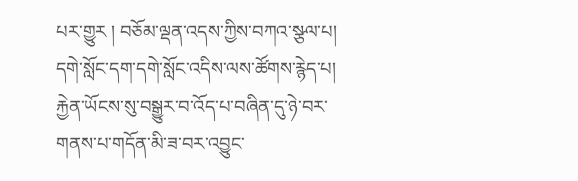པར་གྱུར ། བཅོམ་ལྡན་འདས་ཀྱིས་བཀའ་སྩལ་པ། དགེ་སློང་དག་དགེ་སློང་འདིས་ལས་ཚོགས་རྙེད་པ། རྐྱེན་ཡོངས་སུ་བསྒྱུར་བ་འོད་པ་བཞིན་དུ་ཉེ་བར་གནས་པ་གདོན་མི་ཟ་བར་འབྱུང་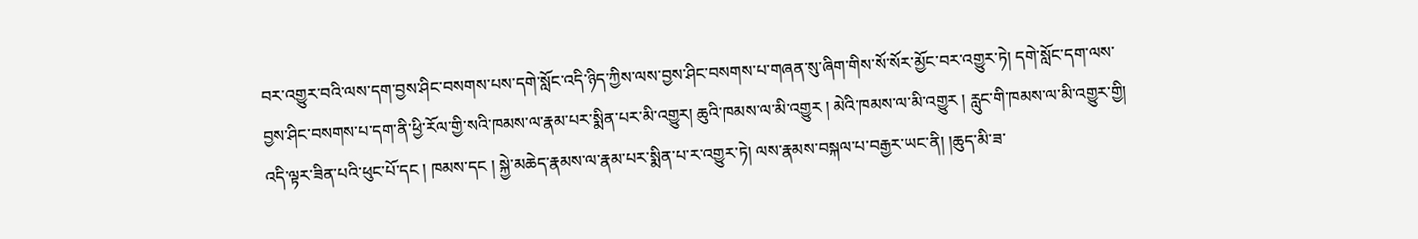བར་འགྱུར་བའི་ལས་དག་བྱས་ཤིང་བསགས་པས་དགེ་སློང་འདི་ཉིད་ཀྱིས་ལས་བྱས་ཤིང་བསགས་པ་གཞན་སུ་ཞིག་གིས་སོ་སོར་མྱོང་བར་འགྱུར་ཏེ། དགེ་སློང་དག་ལས་བྱས་ཤིང་བསགས་པ་དག་ནི་ཕྱི་རོལ་གྱི་སའི་ཁམས་ལ་རྣམ་པར་སྨིན་པར་མི་འགྱུར། ཆུའི་ཁམས་ལ་མི་འགྱུར ། མེའི་ཁམས་ལ་མི་འགྱུར ། རླུང་གི་ཁམས་ལ་མི་འགྱུར་གྱི། འདི་ལྟར་ཟིན་པའི་ཕུང་པོ་དང ། ཁམས་དང ། སྐྱེ་མཆེད་རྣམས་ལ་རྣམ་པར་སྨིན་པ་ར་འགྱུར་ཏེ། ལས་རྣམས་བསྐལ་པ་བརྒྱར་ཡང་ནི། །ཆུད་མི་ཟ་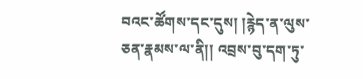བའང་ཚོགས་དང་དུས། །རྙེད་ན་ལུས་ཅན་རྣམས་ལ་ནི།། འབྲས་བུ་དག་ཏུ་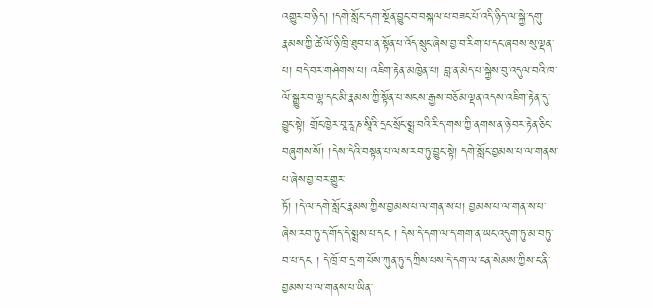འགྱུར་བ་ཉིད། །དགེ་སློང་དག་སྔོན་བྱུང་བ་བསྐལ་པ་བཟང་པོ་འདི་ཉིད་ལ་སྐྱེ་དགུ་རྣམས་ཀྱི་ཚེ་ལོ་ཉི་ཁྲི་ཐུབ་པ་ན་སྟོན་པ་འོད་སྲུང་ཞེས་བྱ་བ་རིག་པ་དང་ཞབས་སུ་ལྡན་པ། བདེ་བར་གཤེགས་པ། འཇིག་རྟེན་མཁྱེན་པ། བླ་ན་མེད་པ་སྐྱེས་བུ་འདུལ་བའི་ཁ་ལོ་སྒྱུར་བ་ལྷ་དང་མི་རྣམས་ཀྱི་སྟོན་པ་སངས་རྒྱས་བཅོམ་ལྡན་འདས་འཇིག་རྟེན་དུ་བྱུང་སྟེ། གྲོང་ཁྱེར་བཱ་རཱ་ཎ་སཱིའི་དྲང་སྲོང་སྨྲ་བའི་རི་ད་གས་ཀྱི་ནགས་ན་ཉེ་བར་རྟེན་ཅིང་བཞུགས་སོ། །དེས་དེའི་བསྟན་པ་ལས་རབ་ཏུ་བྱུང་སྟེ། དགེ་སློང་བྱམས་པ་ལ་གནས་པ་ཞེས་བྱ་བར་གྱུར་
ཏོ། །དེ་ལ་དགེ་སློང་རྣམས་ཀྱིས་བྱམས་པ་ལ་གན་ས་པ། བྱམས་པ་ལ་གན་ས་པ་ཞེས་རབ་ཏུ་ད་གོད་དེ་སྨྲས་པ་དང ། དེས་དེ་དག་ལ་ད་གག་ན་ཡང་འདུག་ཏུ་མ་བཏུ་བ་པ་དང ། དེ་ཁྲོ་བ་དྲ་ག་པོས་ཀུན་ཏུ་དཀྲིས་པས་དེ་དག་ལ་ངན་སེམས་ཀྱིས་ང་ནི་བྱམས་པ་ལ་གནས་པ་ཡིན་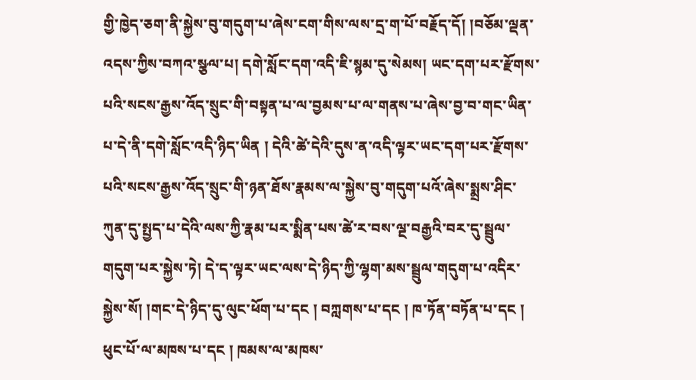གྱི་ཁྱེད་ཅག་ནི་སྐྱེས་བུ་གདུག་པ་ཞེས་ངག་གིས་ལས་དྲ་ག་པོ་བརྗོད་དོ། །བཅོམ་ལྡན་འདས་ཀྱིས་བཀའ་སྩལ་པ། དགེ་སློང་དག་འདི་ཇི་སྙམ་དུ་སེམས། ཡང་དག་པར་རྫོགས་པའི་སངས་རྒྱས་འོད་སྲུང་གི་བསྟན་པ་ལ་བྱམས་པ་ལ་གནས་པ་ཞེས་བྱ་བ་གང་ཡིན་པ་དེ་ནི་དགེ་སློང་འདི་ཉིད་ཡིན ། དེའི་ཚེ་དེའི་དུས་ན་འདི་ལྟར་ཡང་དག་པར་རྫོགས་པའི་སངས་རྒྱས་འོད་སྲུང་གི་ཉན་ཐོས་རྣམས་ལ་སྐྱེས་བུ་གདུག་པའོ་ཞེས་སྨྲས་ཤིང་ཀུན་དུ་སྤྱད་པ་དེའི་ལས་ཀྱི་རྣམ་པར་སྨིན་པས་ཚེ་ར་བས་ལྔ་བརྒྱའི་བར་དུ་སྦྲུལ་གདུག་པར་སྐྱེས་ཏེ། དེ་ད་ལྟར་ཡང་ལས་དེ་ཉིད་ཀྱི་ལྷག་མས་སྦྲུལ་གདུག་པ་འདིར་སྐྱེས་སོ། །གང་དེ་ཉིད་དུ་ལུང་ཕོག་པ་དང ། བཀླགས་པ་དང ། ཁ་ཏོན་བཏོན་པ་དང ། ཕུང་པོ་ལ་མཁས་པ་དང ། ཁམས་ལ་མཁས་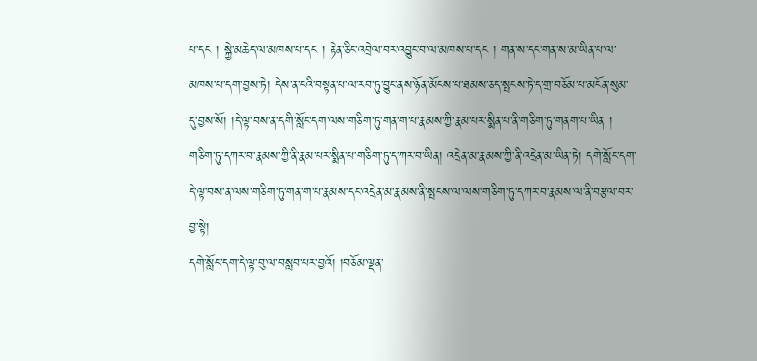པ་དང ། སྐྱེ་མཆེད་ལ་མཁས་པ་དང ། རྟེན་ཅིང་འབྲེལ་བར་འབྱུང་བ་ལ་མཁས་པ་དང ། གན་ས་དང་གན་ས་མ་ཡིན་པ་ལ་མཁས་པ་དག་བྱས་ཏེ། དེས་ན་ངའི་བསྟན་པ་ལ་རབ་ཏུ་བྱུང་ནས་ཉོན་མོངས་པ་ཐམས་ཅད་སྤངས་ཏེ་ད་གྲ་བཅོམ་པ་མངོན་སུམ་དུ་བྱས་སོ། །དེ་ལྟ་བས་ན་དགི་སློང་དག་ལས་གཅིག་ཏུ་གན་ག་པ་རྣམས་ཀྱི་རྣམ་པར་སྨིན་པ་ནི་གཅིག་ཏུ་གནག་པ་ཡིན ། གཅིག་ཏུ་དཀར་བ་རྣམས་ཀྱི་ནི་རྣམ་པར་སྨིན་པ་གཅིག་ཏུ་ད་ཀར་བ་ཡིན། འདྲེན་མ་རྣམས་ཀྱི་ནི་འདྲེན་མ་ཡིན་ཏེ། དགེ་སློང་དག་དེ་ལྟ་བས་ན་ལས་གཅིག་ཏུ་གན་ག་པ་རྣམས་དང་འདྲེན་མ་རྣམས་ནི་སྤངས་ལ་ལས་གཅིག་ཏུ་དཀར་བ་རྣམས་ལ་ནི་བརྩལ་བར་བྱ་སྟེ།
དགེ་སློང་དག་དེ་ལྟ་བུ་ལ་བསླབ་པར་བྱའོ། །བཅོམ་ལྡན་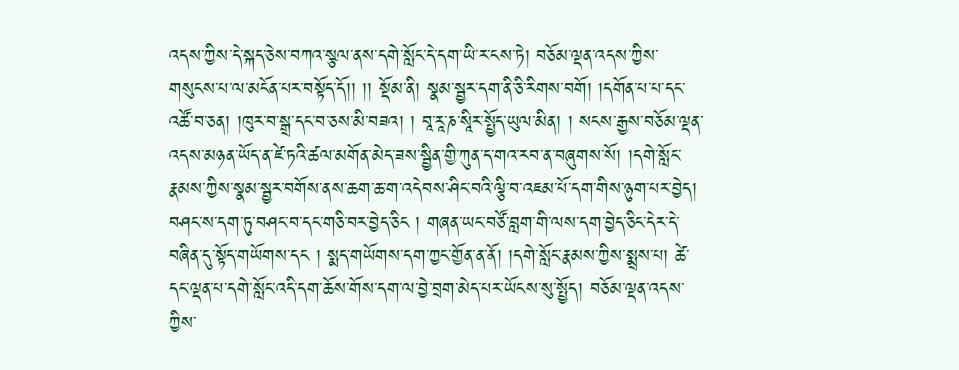འདས་ཀྱིས་དེ་སྐད་ཅེས་བཀའ་སྩལ་ནས་དགེ་སློང་དེ་དག་ཡི་ར་ངས་ཏེ། བཅོམ་ལྡན་འདས་ཀྱིས་གསུངས་པ་ལ་མངོན་པར་བསྟོད་དོ།། །། སྡོམ་ནི། སྣམ་སྦྱར་དག་ནི་ཅི་རིགས་བགོ། །དགོན་པ་པ་དང་འཚོ་བ་ཅན། །ཁུར་བ་སྒྲ་དང་བ་ཅས་མི་བཟའ། ། བཱ་རཱ་ཎ་སཱིར་སྤྱོད་ཡུལ་མིན། ། སངས་རྒྱས་བཅོམ་ལྡན་འདས་མཉན་ཡོད་ན་ཛེ་ཏའི་ཚལ་མགོན་མེད་ཟས་སྦྱིན་གྱི་ཀུན་ད་གའ་རབ་ན་བཞུགས་སོ། །དགེ་སློང་རྣམས་ཀྱིས་སྣམ་སྦྱར་བགོས་ནས་ཆག་ཆ་ག་འདེབས་ཤིང་བའི་ལྕི་བ་འཇམ་པོ་དག་གིས་ཉུག་པར་བྱེད། བཤང་ས་དག་ཏུ་བཤང་བ་དང་གཅི་བར་བྱེད་ཅིང ། གཞན་ཡང་བཙོ་བླག་གི་ལས་དག་བྱེད་ཅིང་དེར་དེ་བཞིན་དུ་སྟོད་གཡོགས་དང ། སྨད་གཡོགས་དག་ཀྱང་གྱོན་ན་ནོ། །དགེ་སློང་རྣམས་ཀྱིས་སྨྲས་པ། ཚེ་དང་ལྡན་པ་དགེ་སློང་འདི་དག་ཆོས་གོས་དག་ལ་བྱེ་བྲག་མེད་པར་ཡོངས་སུ་སྤྱོད། བཅོམ་ལྡན་འདས་ཀྱིས་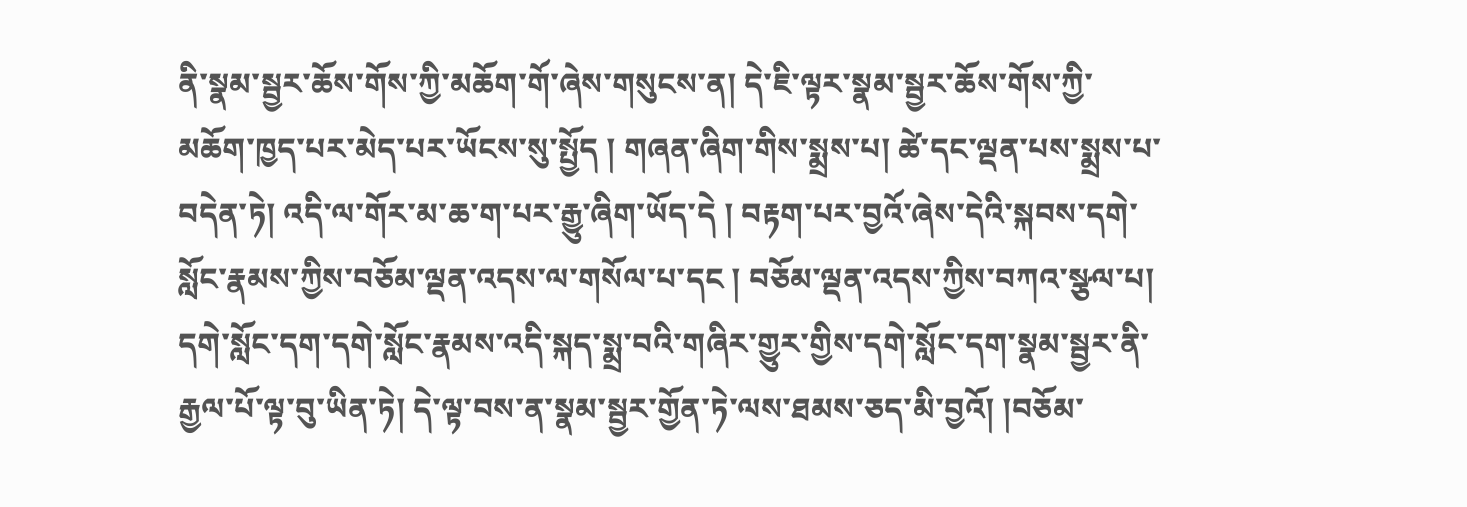ནི་སྣམ་སྦྱར་ཆོས་གོས་ཀྱི་མཆོག་གོ་ཞེས་གསུངས་ན། དེ་ཇི་ལྟར་སྣམ་སྦྱར་ཆོས་གོས་ཀྱི་མཆོག་ཁྱད་པར་མེད་པར་ཡོངས་སུ་སྤྱོད ། གཞན་ཞིག་གིས་སྨྲས་པ། ཚེ་དང་ལྡན་པས་སྨྲས་པ་བདེན་ཏེ། འདི་ལ་གོར་མ་ཆ་ག་པར་རྒྱུ་ཞིག་ཡོད་དེ ། བརྟག་པར་བྱའོ་ཞེས་དེའི་སྐབས་དགེ་སློང་རྣམས་ཀྱིས་བཅོམ་ལྡན་འདས་ལ་གསོལ་པ་དང ། བཅོམ་ལྡན་འདས་ཀྱིས་བཀའ་སྩལ་པ། དགེ་སློང་དག་དགེ་སློང་རྣམས་འདི་སྐད་སྨྲ་བའི་གཞིར་གྱུར་གྱིས་དགེ་སློང་དག་སྣམ་སྦྱར་ནི་རྒྱལ་པོ་ལྟ་བུ་ཡིན་ཏེ། དེ་ལྟ་བས་ན་སྣམ་སྦྱར་གྱོན་ཏེ་ལས་ཐམས་ཅད་མི་བྱའོ། །བཅོམ་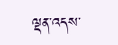ལྡན་འདས་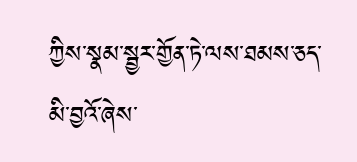ཀྱིས་སྣམ་སྦྱར་གྱོན་ཏེ་ལས་ཐམས་ཅད་མི་བྱའོ་ཞེས་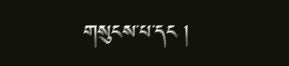གསུངས་པ་དང །